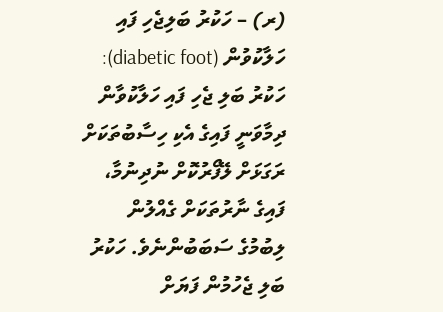(ރ) – ހަކުރު ބަލިޖެހި ފައި ހަލާކުވުން (diabetic foot): ހަކުރު ބަލި ޖެހި ފައި ހަލާކުވާން ދިމާވަނީ ފައިގެ އެކި ހިސާބުތަކަށް ރަގަޅަށް ލޭފޯރުކޮށް ނުދިނުމާ، ފައިގެ ނާރުތަކަށް ގެއްލުން ލިބުމުގެ ސަބަބުންނެވެ. ހަކުރު ބަލި ޖެހުމުން ފަޔަށް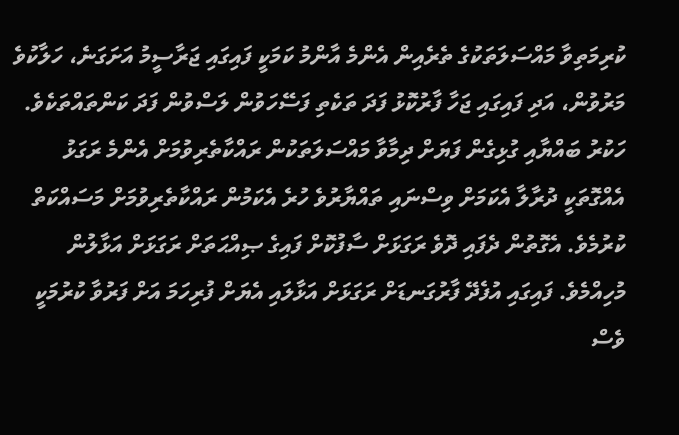ކުރިމަތިވާ މައްސަލަތަކުގެ ތެރެއިން އެންމެ އާންމު ކަމަކީ ފައިގައި ޖަރާސީމު އަށަގަނެ، ހަލާކުވެ މަރުވުން، އަދި ފައިގައި ޖަހާ ފާރުކޮޅު ފަދަ ތަކެތި ފަސޭހަވުން ލަސްވުން ފަދަ ކަންތައްތަކެވެ.
ހަކުރު ބައްޔާއި ގުޅިގެން ފަޔަށް ދިމާވާ މައްސަލަތަކުން ރައްކާތެރިވުމަށް އެންމެ ރަގަޅު އެއްގޮތަކީ ދުރާލާ އެކަމަށް ވިސްނައި ތައްޔާރުވެ ހުރެ އެކަމުން ރައްކާތެރިވުމަށް މަސައްކަތް ކުރުމެވެ. އެގޮތުން ދެފައި ދޮވެ ރަގަޅަށް ސާފުކޮށް ފައިގެ ޞިއްޙަތަށް ރަގަޅަށް އަޅާލުން މުހިއްމެވެ. ފައިގައި އުފެދޭ ފާރުގަނޑަށް ރަގަޅަށް އަޅާލައި އެޔަށް ފުރިހަމަ އަށް ފަރުވާ ކުރުމަކީ ވެސް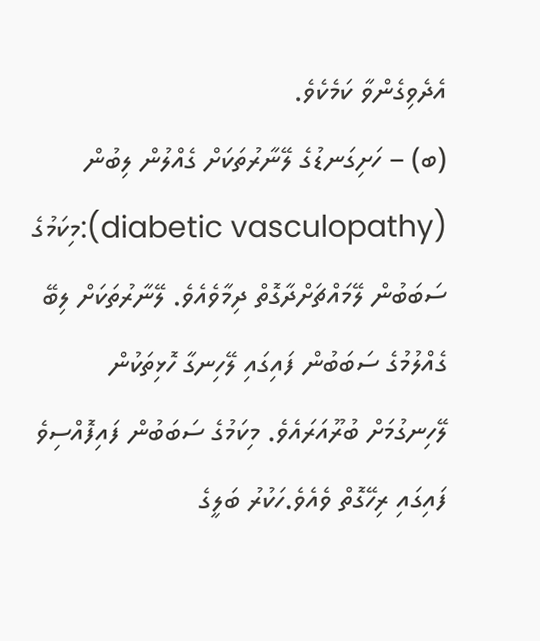އެދެވިގެންވާ ކަމެކެވެ.
(ބ) – ހަށިގަނޑުގެ ލޭނާރުތަކަށް ގެއްލުން ލިބުން (diabetic vasculopathy):މިކަމުގެ ސަބަބުން ލޭމައްޗަށްދާގޮތް ދިމާވެއެވެ. ލޭނާރުތަކަށް ލިބޭ ގެއްލުމުގެ ސަބަބުން ފައިގައި ލޭހިނގާ ހޮޅިތަކުން ލޭހިނގުމަށް ބުރޫއަރައެވެ. މިކަމުގެ ސަބަބުން ފައިފޮއްސިވެ ފައިގައި ރިހޭގޮތް ވެއެވެ.ހަކުރު ބަލީގެ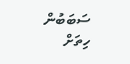ސަބަބުން ހިތަށް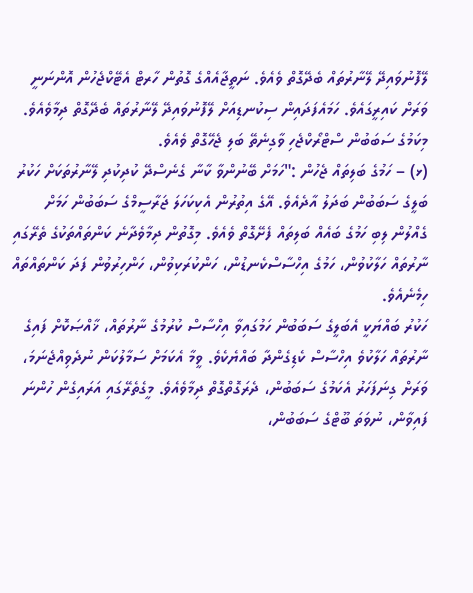ލޭފޮނުވައިދޭ ލޭނާރުތައް ބެދޭގޮތް ވެއެވެ. ނަތީޖާއެއްގެ ގޮތުން ހާރޓް އެޓޭކްޖެހުން އޮންނަނީ ވަރަށް ކައިރީގައެވެ. ހަމައެފަދައިން ސިކުނޑިއަށް ލޭފޮނުވައިދޭ ލޭނާރުތައް ބެދޭގޮތް ދިމާވެއެވެ. މިކަމުގެ ސަބަބުން ސްޓްރޯކްޖެހި ވާގިނެތޭ ބަލި ޖެހޭގޮތް ވެއެވެ.
(ޅ) – ހަމުގެ ބަލިތައް ޖެހުން :"ހަމަށް ބޭނުންވާ ކާނާ ގެނެސްދޭ ކުދިކުދި ލޭނާރުތަކަށް ހަކުރު ބަލީގެ ސަބަބުން ބަދަލު އާދެއެވެ. އޭގެ އިތުރުން އެކިކަހަލަ ޖަރާސީމްގެ ސަބަބުން ހަމަށް ގެއްލުން ލިބި ހަމުގެ ބައެއް ބަލިތައް ފެށޭގޮތް ވެއެވެ. މިގޮތުން ދިމާވެދާނެ ކަންތައްތަކުގެ ތެރޭގައި ނާރުތައް ހަލާކުވުން، ހަމުގެ އިހްސާސްކެނޑުން، ހަންކުރަކިވުން، ހަންހިރުވުން ފަދަ ކަންތައްތައް ހިމެނެއެވެ.
ހަކުރު ބައްޔަކީ އެބަލީގެ ސަބަބުން ހަމުގައިވާ އިހްސާސް ކުރުމުގެ ނާރުތައް، ޚާއްޞަކޮށް ފައިގެ ނާރުތައް ހަލާކުވެ އިހްސާސް ކެޑިގެންދާ ބައްޔެކެވެ. ވީމާ އެކަމަށް ސަމާލުކަން ނުދެވިއްޖެނަމަ، ވަރަށް ގިނަފަހަރު އެކަމުގެ ސަބަބުން، ދެރަގޮތްގޮތް ދިމާވެއެވެ. މީގެތެރޭގައި އަރައިގެން ހުންނަ ފައިވާން، ނުވަތަ ބޫޓްގެ ސަބަބުން،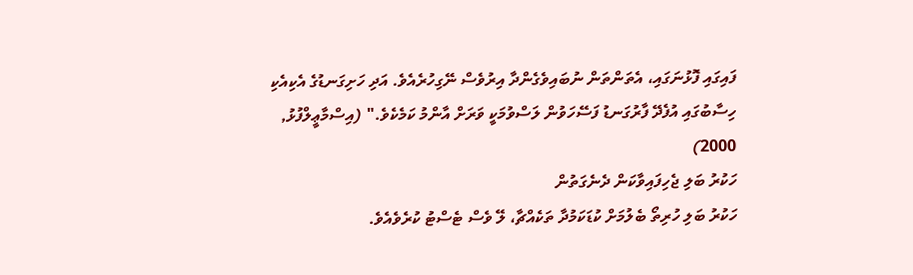ފައިގައި ފޮޅުނަގައި، އެތަންތަން ނުބައިވެގެންދާ އިރުވެސް ނޭގިހުރެއެވެ. އަދި ހަށިގަނޑުގެ އެކިއެކި ހިސާބުގައި އުފެދޭ ފާރުގަނޑު ފަސޭހަވުން ލަސްވުމަކީ ވަރަށް އާންމު ކަމެކެވެ." (އިސްމާޢީލްފުޅު, 2000)
ހަކުރު ބަލި ޖެހިފައިވާކަން ދެނެގަތުން
ހަކުރު ބަލި ހުރިތޯ ބެލުމަށް ކުޑަކަމުދާ ތަކެއްޗާ، ލޭ ވެސް ޓެސްޓު ކުރެވެއެވެ.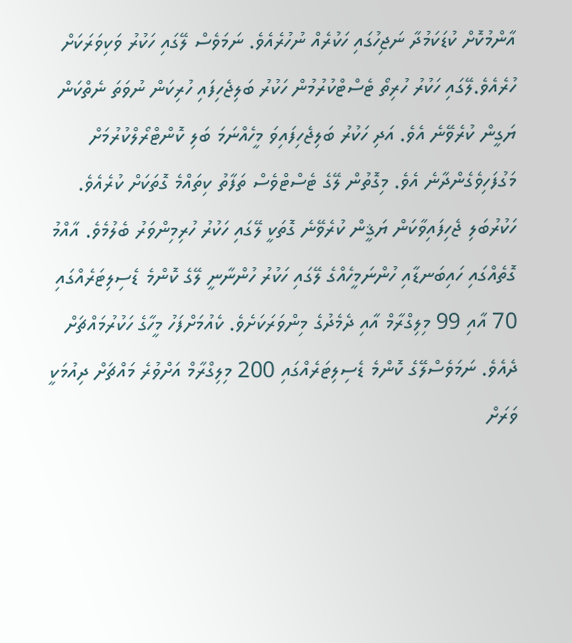އާންމުކޮށް ކުޑަކަމުދާ ނަޖިހުގައި ހަކުރެއް ނުހުރެއެވެ. ނަމަވެސް ލޭގައި ހަކުރު ވަކިވަރަކަށް ހުރެއެވެ.ލޭގައި ހަކުރު ހުރިތޯ ޓެސްޓްކުރުމުން ހަކުރު ބަލިޖެހިފައި ހުރިކަން ނުވަތަ ނެތްކަން ޔަގީން ކުރެވޭނެ އެވެ. އަދި ހަކުރު ބަލިޖެހިފައިވަ މީހެއްނަމަ ބަލި ކޮންޓްރޯލްކުރުމަށް މަގުފަހިވެގެންދާނެ އެވެ. މިގޮތުން ލޭގެ ޓެސްޓްވެސް ތަފާތު ކިތައްމެ ގޮތަކަށް ކުރެއެވެ.
ހަކުރުބަލި ޖެހިފައިވާކަން ޔަޤީން ކުރެވޭނެ ގޮތަކީ ލޭގައި ހަކުރު ހުރިމިންވަރު ބެލުމެވެ. އާއްމު ގޮތެއްގައި ހައިބަނޑާއި ހުންނަމީހެއްގެ ލޭގައި ހަކުރު ހުންނާނީ ލޭގެ ކޮންމެ ޑެސިލިޓަރެއްގައި 70 އާއި 99 މިލިގްރާމް އާއި ދެމެދުގެ މިންވަރަކަށެވެ. ކެއުމަށްފަހު މީހާގެ ހަކުރުމައްޗަށް ދެއެވެ. ނަމަވެސްލޭގެ ކޮންމެ ޑެސިލިޓަރެއްގައި 200 މިލިގްރާމް އަށްވުރެ މައްޗަށް ދިއުމަކީ ވަރަށް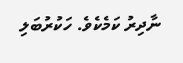ނާދިރު ކަމެކެވެ. ހަކުރުބަލި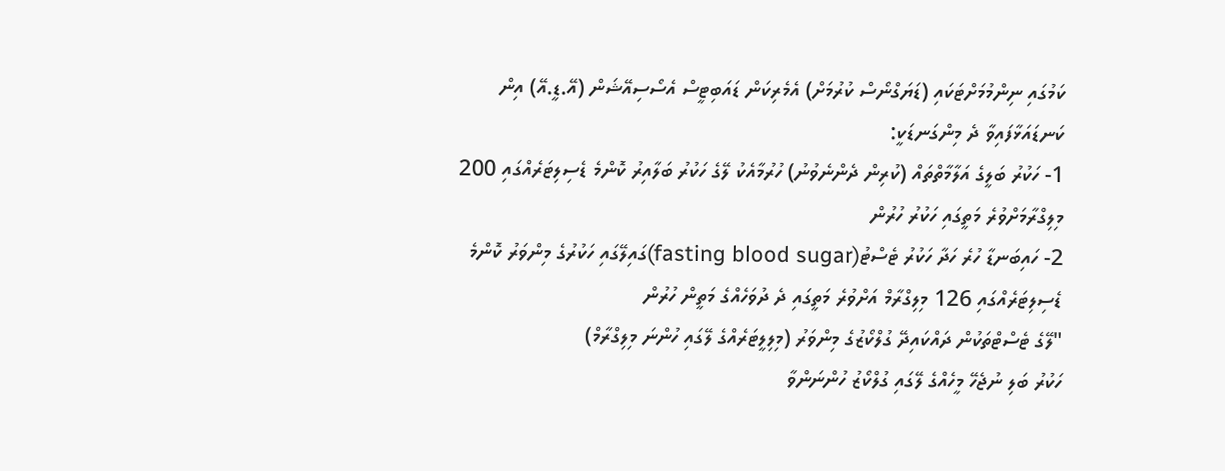ކަމުގައި ނިންމުމަށްޓަކައި (ޑަޔަގްނޯސް ކުރުމަށް) އެމެރިކަން ޑައަބިޓީސް އެސޯސިއޭޝަން (އޭ.ޑީ.އޭ) އިން ކަނޑައަޅާފައިވާ ދެ މިންގަނޑަކީ:
1- ހަކުރު ބަލީގެ އަލާމާތްތައް (ކުރިން ދެންނެވުނު) ހުރުމާއެކު ލޭގެ ހަކުރު ބަލާއިރު ކޮންމެ ޑެސިލިޓަރެއްގައި 200 މިލިގްރާމަށްވުރެ މަތީގައި ހަކުރު ހުރުން
2- ހައިބަނޑާ ހުރެ ހަދާ ހަކުރު ޓެސްޓު(fasting blood sugar)ގައިލޭގައި ހަކުރުގެ މިންވަރު ކޮންމެ ޑެސިލިޓަރެއްގައި 126 މިލިގްރާމް އަށްވުރެ މަތީގައި ދެ ދުވަހެއްގެ މަތީން ހުރުން
"ލޭގެ ޓެސްޓްތަކުން ދައްކައިދޭ ގުލްކޯޒުގެ މިންވަރު (މިލިލީޓަރެއްގެ ލޭގައި ހުންނަ މިލިގްރާމް)
ހަކުރު ބަލި ނުޖެހޭ މީހެއްގެ ލޭގައި ގުލްކޯޒު ހުންނަންވާ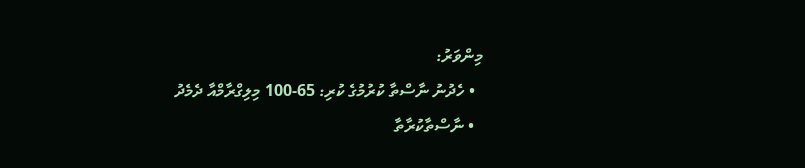މިންވަރު:
  • ހެދުނު ނާސްތާ ކުރުމުގެ ކުރި: 65-100 މިލިގްރާމްއާ ދެމެދު
  • ނާސްތާކުރާތާ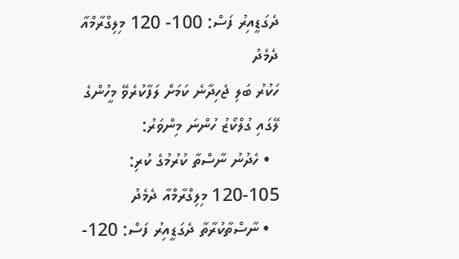ދެގަޑީއިރު ފަސް: 100- 120 މިލިގްރާމްއާ ދެމެދު
ހަކުރު ބަލި ޖެހިދާނެ ކަމަށް ލަފާކުރެވޭ މީހުންގެ ލޭގައި ގުލްކޯޒު ހުންނަ މިންވަރު:
  • ހެދުނު ނާސްތާ ކުރުމުގެ ކުރި: 105-120 މިލިގްރާމްއާ ދެމެދު
  • ނާސްތާކުރާތާ ދެގަޑީއިރު ފަސް: 120-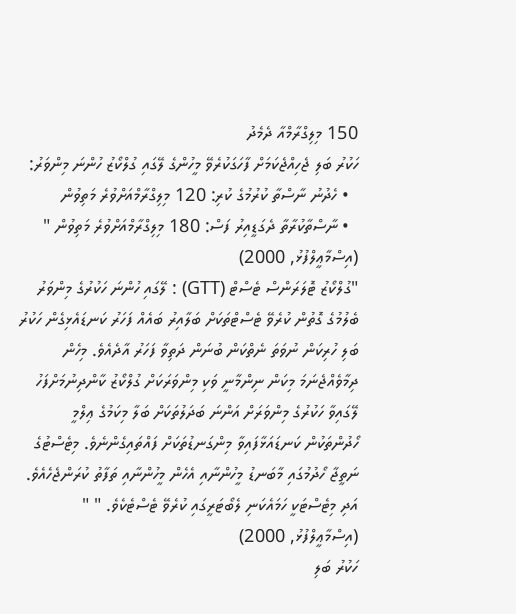150 މިލިގްރާމްއާ ދެމެދު
ހަކުރު ބަލި ޖެހިއްޖެކަމަށް ފާހަގަކުރެވޭ މީހުންގެ ލޭގައި ގުލްކޯޒު ހުންނަ މިންވަރު:
  • ހެދުނު ނާސްތާ ކުރުމުގެ ކުރި: 120 މިލިގްރާމްއަށްވުރެ މަތިވުން
  • ނާސްތާކުރާތާ ދެގަޑީއިރު ފަސް: 180 މިލިގްރާމްއަށްވުރެ މަތިވުން "
(އިސްމާޢީލްފުޅު, 2000)
"ގުލްކޯޒު ޓޮލަރަންސް ޓެސްޓް (GTT) : ލޭގައި ހުންނަ ހަކުރުގެ މިންވަރު ބެލުމުގެ ގޮތުން ކުރެވޭ ޓެސްޓްތަކަށް ބަލާއިރު ބައެއް ފަހަރު ކަނޑައެޅިގެން ހަކުރު ބަލި ހުރިކަން ނުވަތަ ނެތްކަން ބުނަން ދަތިވާ ފަހަރު އާދެއެވެ. މިހެން ދިމާވެއްޖެނަމަ މިކަން ނިންމާނީ ވަކި މިންވަރަކަށް ގުލްކޯޒު ކާންދިނުމަށްފަހު ލޭގައިވާ ހަކުރުގެ މިންވަރަށް އަންނަ ބަދަލުތަކަށް ބަލާ މިކަމުގެ ޢިލްމީ ހޯދުންތަކުން ކަނޑައަޅާފައިވާ މިންގަނޑުތަކަށް ފައްތައިގެންނެވެ. މިޓެސްޓުގެ ނަތީޖާ ހޯދުމުގައި މާބަނޑު މީހުންނާއި އެހެން މީހުންނާއި ތަފާތު ކުރަންޖެހެއެވެ. އަދި މިޓެސްޓަކީ ހަމައެކަނި ލެބޯޓަރީގައި ކުރެވޭ ޓެސްޓެކެވެ. " " (އިސްމާޢީލްފުޅު, 2000)
ހަކުރު ބަލި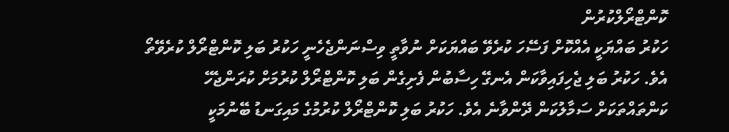ކޮންޓްރޯލްކުރުން
ހަކުރު ބައްޔަކީ އެއްކޮށް ފަސޭހަ ކުރެވޭ ބައްޔަކަށް ނުވާތީ ވިސްނަންޖެހެނީ ހަކުރު ބަލި ކޮންޓްރޯލް ކުރެވޭތޯ އެވެ. ހަކުރު ބަލި ޖެހިފައިވާކަން އެނގޭ ހިސާބުން ފެށިގެން ބަލި ކޮންޓްރޯލް ކުރުމަށް ކުރަންޖެހޭ ކަންތައްތަކަށް ސަމާލުކަން ދޭންވާނެ އެވެ. ހަކުރު ބަލި ކޮންޓްރޯލް ކުރުމުގެ މައިގަނޑު ބޭނުމަކީ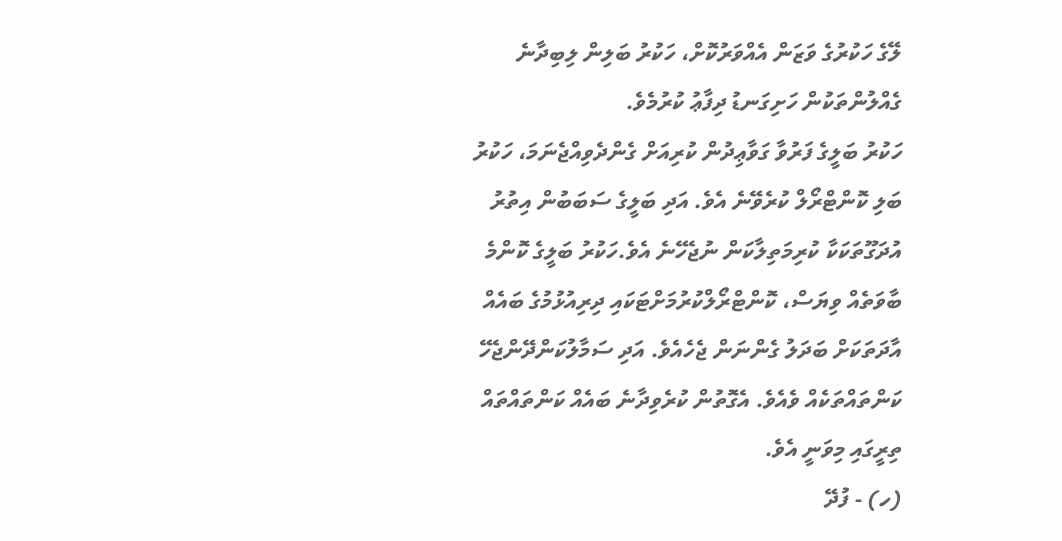ލޭގެ ހަކުރުގެ ވަޒަން އެއްވަރުކޮށް، ހަކުރު ބަލިން ލިބިދާނެ ގެއްލުންތަކުން ހަށިގަނޑު ދިފާޢު ކުރުމެވެ.
ހަކުރު ބަލީގެ ފަރުވާ ގަވާޢިދުން ކުރިއަށް ގެންދެވިއްޖެނަމަ، ހަކުރު ބަލި ކޮންޓްރޯލް ކުރެވޭނެ އެވެ. އަދި ބަލީގެ ސަބަބުން އިތުރު އުދަގޫތަކަކާ ކުރިމަތިލާކަން ނުޖެހޭނެ އެވެ.ހަކުރު ބަލީގެ ކޮންމެ ބާވަތެއް ވިޔަސް، ކޮންޓްރޯލްކުރުމަށްޓަކައި ދިރިއުޅުމުގެ ބައެއް އާދަތަކަށް ބަދަލު ގެންނަން ޖެހެއެވެ. އަދި ސަމާލުކަންދޭންޖެހޭ ކަންތައްތަކެއް ވެއެވެ. އެގޮތުން ކުރެވިދާނެ ބައެއް ކަންތައްތައް ތިރީގައި މިވަނީ އެވެ.
(ހ) - ފުދޭ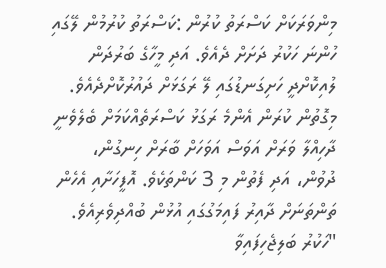މިންވަރަކަށް ކަސްރަތު ކުރުން :ކަސްރަތު ކުރުމުން ލޭގައި ހުންނަ ހަކުރު ދަށަށް ދެއެވެ. އަދި މީހާގެ ބަރުދަން ލުއިކޮށްދީ ހަށިގަނޑުގައި ލޭ ރަގަޅަށް ދައުރުކޮށްދެއެވެ. މިގޮތުން ކުރަން އެންމެ ރަގަޅު ކަސްރަތެއްކަމަށް ބެލެވެނީ ދާހިއްލާ ވަރަށް އަވަސް އަވަހަށް ބާރަށް ހިނގުން، ދުވުން، އަދި ފެތުން މި 3 ކަންތަކެވެ. އޮފީހަށާއި އެހެން ތަންތަނަށް ދާއިރު ފައިމަގުގައި އުޅުން ބުއްދިވެރިއެވެ.
"ހަކުރު ބަލިޖެހިފައިވާ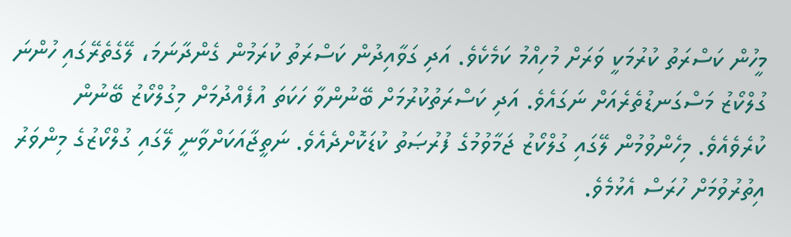މީހުން ކަސްރަތު ކުރުމަކީ ވަރަށް މުހިއްމު ކަމެކެވެ. އަދި ގަވާއިދުން ކަސްރަތު ކުރަމުން ގެންދާނަމަ، ލޭގެތެރޭގައި ހުންނަ ގުލްކޯޒު މަސްގަނޑުތެރެއަށް ނަގައެވެ. އަދި ކަސްރަތުކުރުމަށް ބޭނުންވާ ހަކަތަ އުފެއްދުމަށް މިގުލްކޯޒު ބޭނުން ކުރެވެއެވެ. މިހެންވުމުން ލޭގައި ގުލްކޯޒު ޖަމާވުމުގެ ފުރުޞަތު ކުޑަކޮށްދެއެވެ. ނަތީޖާއަކަށްވާނީ ލޭގައި ގުލްކޯޒުގެ މިންވަރު އިތުރުވުމަށް ހުރަސް އެޅުމެވެ.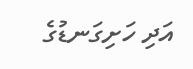އަދި ހަށިގަނޑުގެ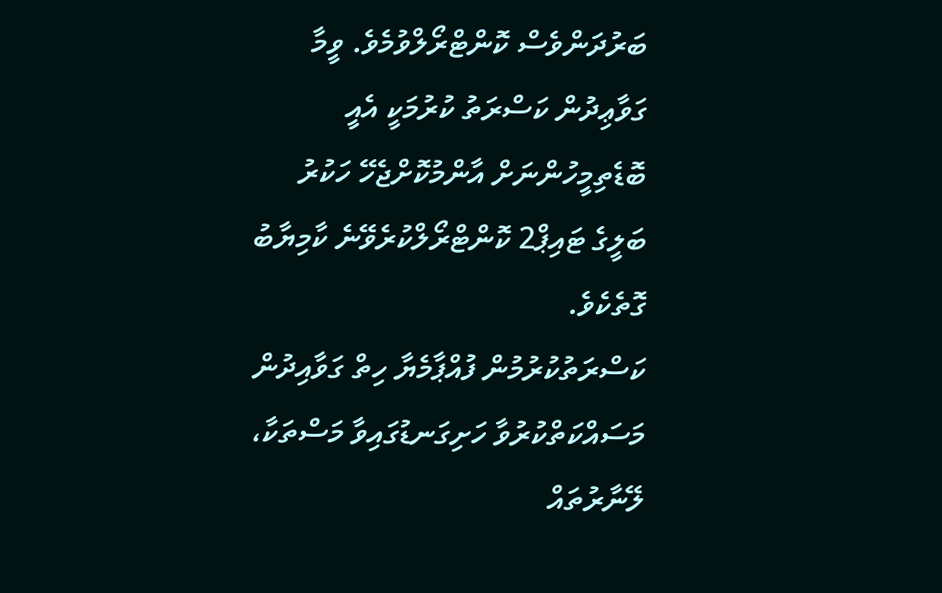ބަރުދަންވެސް ކޮންޓްރޯލްވުމެވެ. ވީމާ ގަވާޢިދުން ކަސްރަތު ކުރުމަކީ އެއީ ބޮޑެތިމީހުންނަށް އާންމުކޮށްޖެހޭ ހަކުރު ބަލީގެ ޓައިޕް2 ކޮންޓްރޯލްކުރެވޭނެ ކާމިޔާބު ގޮތެކެވެ.
ކަސްރަތުކުރުމުން ފުއްޕާމެޔާ ހިތް ގަވާއިދުން މަސައްކަތްކުރުވާ ހަށިގަނޑުގައިވާ މަސްތަކާ، ލޭނާރުތައް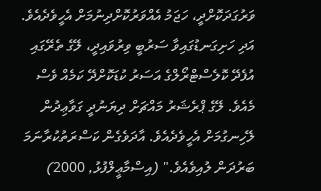ވަރުގަދަކޮށްދީ، ހަޖަމު އެއްވަރުކޮށްދިނުމަށް އެހީވެދެއެވެ. އަދި ހަށިގަނޑުގައިވާ ސަރުބީ ވިރުވައިދީ، ލޭގެ ތެރޭގައި އުފެދޭ ކޮލެސްޓްރޯލްގެ އަސަރު ކުޑަކޮށްދޭ ކަމެއް ވެސް މެއެވެ. ލޭގެ ޕްރެޝަރު މައްޗަށް ދިޔަނުދީ ގަވާޢިދުން ލޭހިނގުމަށް އެހީވެދެއެވެ. އާދަވެގެން ކަސްރަތުކުރާނަމަ ބަރުދަން ލުއިވެއެވެ." (އިސްމާޢީލްފުޅު, 2000)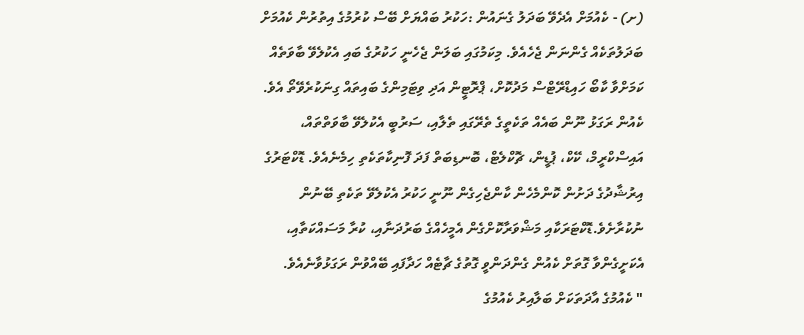(ށ) - ކެއުމަށް އެދެވޭ ބަދަލު ގެނައުން :ހަކުރު ބައްޔަށް ބޭސް ކުރުމުގެ އިތުރުން ކެއުމަށް ބަދަލުތަކެއް ގެންނަން ޖެހެއެވެ. މިކަމުގައި ބަލަން ޖެހެނީ ހަކުރުގެ ބައި އެކުލެވޭ ބާވަތެއް ކަމަށްވާ ކާބޯ ހައިޑްރޭޓްސް މަދުކޮށް، ޕްރޮޓީން އަދި ވިޓަމިންގެ ބައިތައް ގިނަކުރެވޭތޯ އެވެ. ކެއުން ރަގަޅު ނޫން ބައެއް ތަކެތީގެ ތެރޭގައި ތެލާއި، ސަރުބީ އެކުލެވޭ ބާވަތްތައް، އައިސްކްރީމް، ކޭކް، ޕުޑީން، ޗޮކްލެޓް، ބޮނޑިބަތް ފަދަ ފޮނިކާތަކެތި ހިމެނެއެވެ. ޑޮކްޓަރުގެ އިރުޝާދުގެ ދަށުން ކޮންމެހެން ކާންޖެހިގެން ނޫނީ ހަކުރު އެކުލެވޭ ތަކެތި ބޭނުން ނުކުރާށެވެ.ޑޮކްޓަރަކާއި މަޝްވަރާކޮށްގެން އެމީހެއްގެ ބަރުދަނާއި، ކުރާ މަސައްކަތާއި، އެކަށީގެންވާ ގޮތަށް ކެއުން ގެންދަންވީ ގޮތުގެ ޗާޓެއް ހަދާފައި ބޭއްވުން ރަގަޅުވާނެއެވެ.
" ކެއުމުގެ އާދަތަކަށް ބަލާއިރު ކެއުމުގެ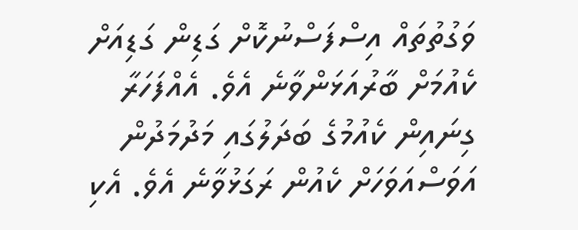ވަގުތުތައް އިސްފަސްނުކޮށް ގަޑިން ގަޑިއަށް ކެއުމަށް ބާރުއަޅަންވާނެ އެވެ. އެއްފަހަރާ ގިނައިން ކެއުމުގެ ބަދަލުގައި މަދުމަދުން އަވަސްއަވަހަށް ކެއުން ރަގަޅުވާނެ އެވެ. އެކި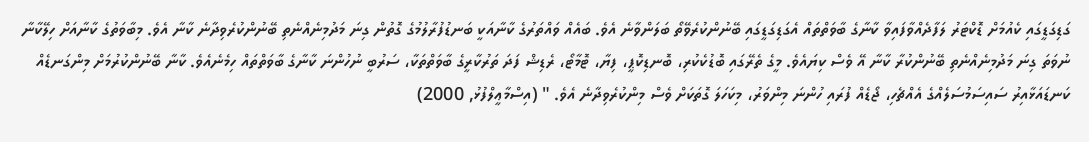ގަޑިގަޑީގައި ކެއުމަށް ޑޮކްޓަރު ލަފާދެއްވާފައިވާ ކާނާގެ ބާވަތްތައް އެގަޑިގަޑީގައި ބޭނުންކުރެވޭތޯ ބަލަންވާނެ އެވެ. ބައެއް ވައްތަރުގެ ކާނާއަކީ ބަނޑުފުރާލުމުގެ ގޮތުން ގިނަ މަދުމިނެއްނެތި ބޭނުންކުރެވިދާނެ ކާނާ އެވެ. މިބާވަތުގެ ކާނާއަށް ހިލޭކާނާ ނުވަތަ ގިނަ މަދުމިނެއްނެތި ބޭނުންކުރާ ކާނާ އޭ ވެސް ކިޔައެވެ. މީގެ ތެރޭގައި ބޮޑުކެކުރި، ބޮނޑިކޮޕީ، ފިޔާ، ޓޮމާޓޯ، ރެޑިޝް ފަދަ ތަރުކާރީގެ ބާވަތްތަކާ، ސަރުބީ ނުހުންނަ ކާނާގެ ބާވަތްތައް ހިމެނެއެވެ. ކާނާ ބޭނުންކުރުމަށް މިންގަނޑެއް ކަނޑައަޅާއިރު ސައިސަމުސަލެއްގެ އެއްޗެހި، ޖޯޑެއް ފުރައި ހުންނަ މިންވަރު، މިކަހަލަ ގޮތަކަށް ވެސް މިންކުރެވިދާނެ އެވެ. " (އިސްމާޢީލްފުޅު, 2000)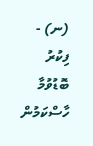(ނ) - ފިކުރު ބޮޑުވުމާ ހާސްކަމުން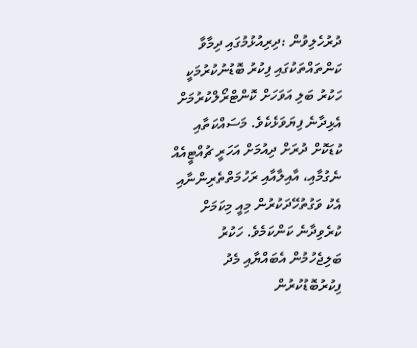ދުރުހެލިވުން :ދިރިއުޅުމުގައި ދިމާވާ ކަންތައްތަކުގައި ފިކުރު ބޮޑުނުކުރުމަކީ ހަކުރު ބަލި އަވަހަށް ކޮންޓްރޯލްކުރުމަށް އެޅިދާނެ ފިޔަވަޅެކެވެ. މަސައްކަތާއި ކުޑަކޮށް ދުރަށް ދިއުމަށް އަހަރީ ޗުއްޓީއެއް ނެގުމާއި، އާއިލާއާއި ރަހުމަތްތެރިންނާއި އެކު ވަގުތުހޭދަކުރުން މިއީ މިކަމަށް ކުރެވިދާނެ ކަންކަމެވެ. ހަކުރު ބަލިޖެހުމުން އެބައްޔާއި މެދު ފިކުރުބޮޑުކުރުން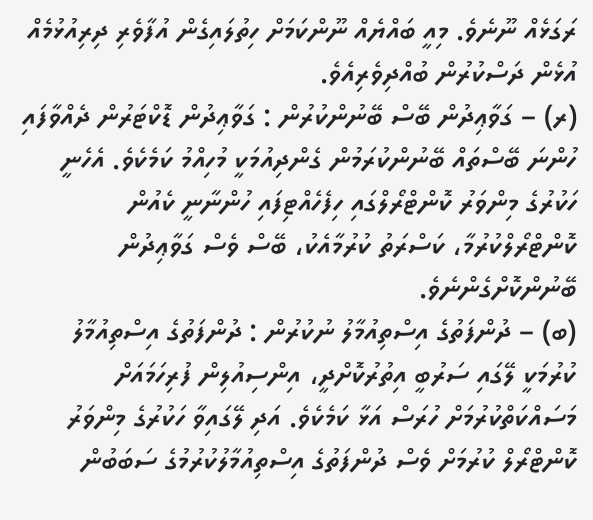ރަގަޅެއް ނޫނެވެ. މިއީ ބައްޔެއް ނޫންކަމަށް ހިތުލައިގެން އުފާވެރި ދިރިއުޅުމެއް އުޅެން ދަސްކުރުން ބުއްދިވެރިއެވެ.
(ރ) – ގަވާޢިދުން ބޭސް ބޭނުންކުރުން : ގަވާޢިދުން ޑޮކްޓަރުން ދެއްވާފައި ހުންނަ ބޭސްތައް ބޭނުންކުރަމުން ގެންދިއުމަކީ މުހިއްމު ކަމެކެވެ. އެހެނީ ހަކުރުގެ މިންވަރު ކޮންޓްރޯލްގައި ހިފެހެއްޓިފައި ހުންނާނީ ކެއުން ކޮންޓްރޯލްކުރުމާ، ކަސްރަތު ކުރުމާއެކު، ބޭސް ވެސް ގަވާޢިދުން ބޭނުންކޮށްގެންނެވެ.
(ބ) – ދުންފަތުގެ އިސްތިއުމާލު ނުކުރުން : ދުންފަތުގެ އިސްތިއުމާލު ކުރުމަކީ ލޭގައި ސަރުބީ އިތުރުކޮށްދީ، އިންސިއުލިން ފުރިހަމައަށް މަސައްކަތްކުރުމަށް ހުރަސް އަޅާ ކަމެކެވެ. އަދި ލޭގައިވާ ހަކުރުގެ މިންވަރު ކޮންޓްރޯލް ކުރުމަށް ވެސް ދުންފަތުގެ އިސްތިއުމާލުކުރުމުގެ ސަބަބުން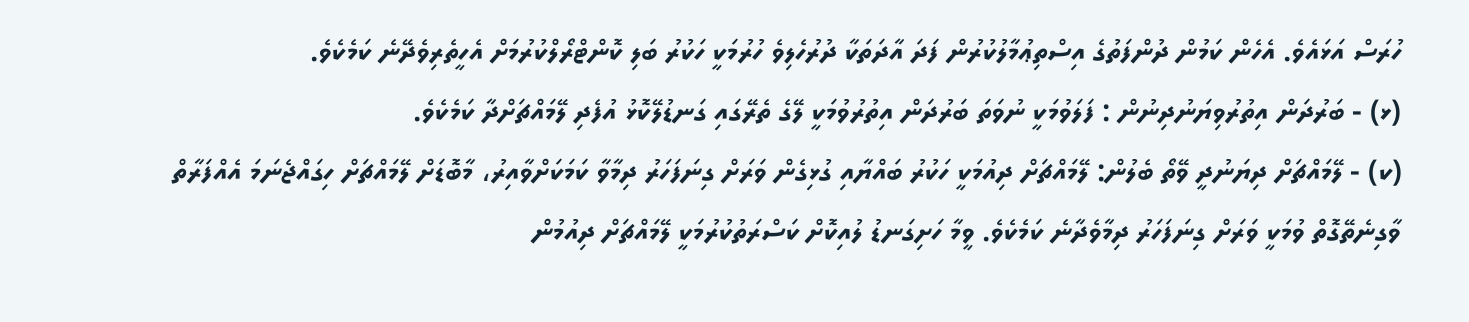ހުރަސް އަޅައެވެ. އެހެން ކަމުން ދުންފަތުގެ އިސްތިޢުމާލުކުރުން ފަދަ އާދަތަކާ ދުރުހެލިވެ ހުރުމަކީ ހަކުރު ބަލި ކޮންޓްރޯލްކުރުމަށް އެހީތެރިވެދޭނެ ކަމެކެވެ.
(ޅ) - ބަރުދަން އިތުރުވިޔަނުދިނުން : ފަލަވުމަކީ ނުވަތަ ބަރުދަން އިތުރުވުމަކީ ލޭގެ ތެރޭގައި ގަނޑުލޭކޮޅު އުފެދި ލޭމައްޗަށްދާ ކަމެކެވެ.
(ކ) - ލޭމައްޗަށް ދިޔަނުދީ ވޭތޯ ބެލުން: ލޭމައްޗަށް ދިއުމަކީ ހަކުރު ބައްޔާއި ގުޅިގެން ވަރަށް ގިނަފަހަރު ދިމާވާ ކަމަކަށްވާއިރު، މާބޮޑަށް ލޭމައްޗަށް ހިގައްޖެނަމަ އެއްފަރާތް ވާގިނެތޭގޮތް ވުމަކީ ވަރަށް ގިނަފަހަރު ދިމާވެދާނެ ކަމެކެވެ. ވީމާ ހަށިގަނޑު ލުއިކޮށް ކަސްރަތުކުރުމަކީ ލޭމައްޗަށް ދިއުމުން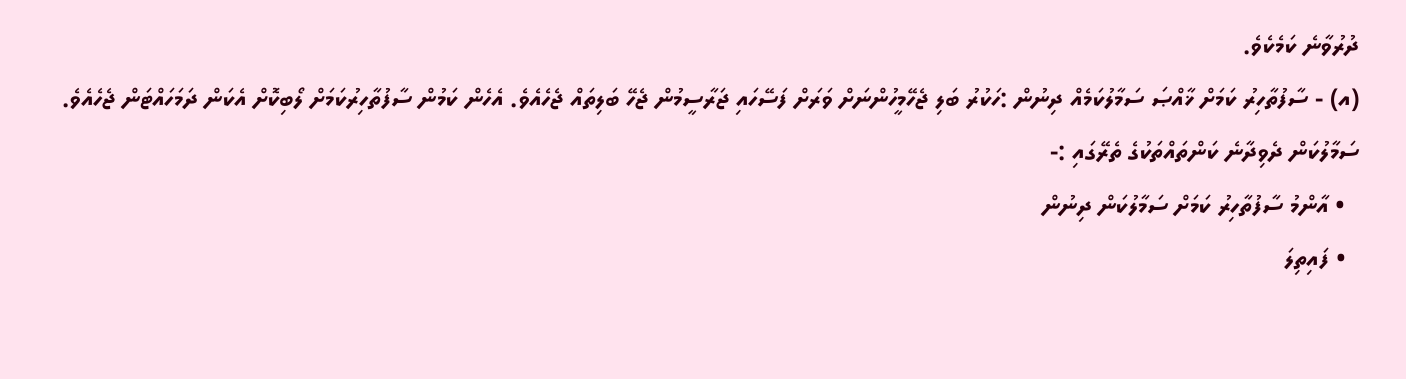ދުރުވާނެ ކަމެކެވެ.
(އ) - ސާފުތާހިރު ކަމަށް ޚާއްޞަ ސަމާލުކަމެއް ދިނުން :ހަކުރު ބަލި ޖެހޭމީހުންނަށް ވަރަށް ފަސޭހައި ޖަރާސީމުން ޖެހޭ ބަލިތައް ޖެހެއެވެ. އެހެން ކަމުން ސާފުތާހިރުކަމަށް ލޯބިކޮށް އެކަން ދަމަހައްޓަން ޖެހެއެވެ. ސަމާލުކަން ދެވިދާނެ ކަންތައްތަކުގެ ތެރޭގައި :-
  • އާންމު ސާފުތާހިރު ކަމަށް ސަމާލުކަން ދިނުން
  • ފައިތިލަ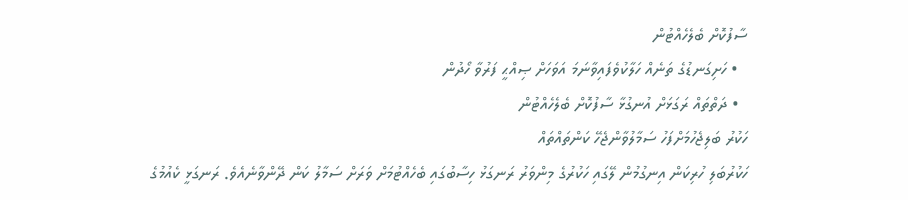ސާފުކޮށް ބެލެހެއްޓުން
  • ހަށިގަނޑުގެ ތަނެއް ހަލާކުވެފައިވާނަމަ އަވަހަށް ޞިއްޙީ ފަރުވާ ހޯދުން
  • ދަތްތައް ރަގަޅަށް އުނގުޅާ ސާފުކޮށް ބެލެހެއްޓުން
ހަކުރު ބަލިޖެހުމަށްފަހު ސަމާލުވާންޖެހޭ ކަންތައްތައް
ހަކުރުބަލި ހުރިކަން އިނގުމުން ލޭގައި ހަކުރުގެ މިންވަރު ރަނގަޅު ހިސާބުގައި ބެހެއްޓުމަށް ވަރަށް ސަމާލު ކަން ދޭންވާނެއެވެ. ރަނގަޅީ ކެއުމުގެ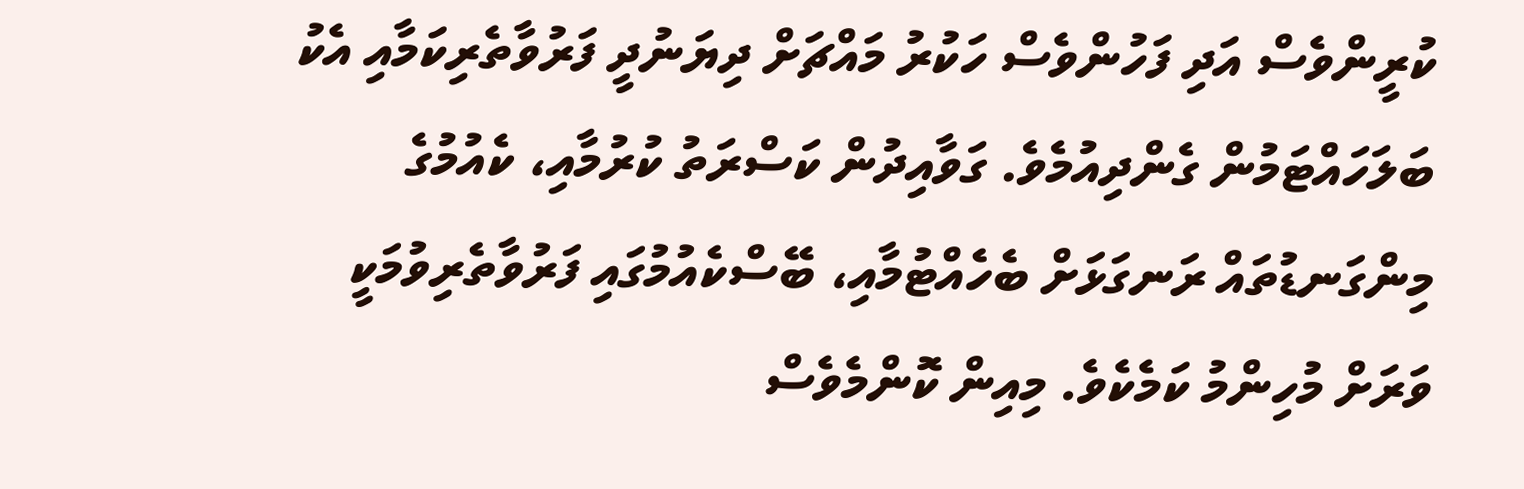ކުރީންވެސް އަދި ފަހުންވެސް ހަކުރު މައްޗަށް ދިޔަނުދީ ފަރުވާތެރިކަމާއި އެކު ބަލަހައްޓަމުން ގެންދިއުމެވެ. ގަވާއިދުން ކަސްރަތު ކުރުމާއި، ކެއުމުގެ މިންގަނޑުތައް ރަނގަޅަށް ބެހެއްޓުމާއި، ބޭސްކެއުމުގައި ފަރުވާތެރިވުމަކީ ވަރަށް މުހިންމު ކަމެކެވެ. މިއިން ކޮންމެވެސް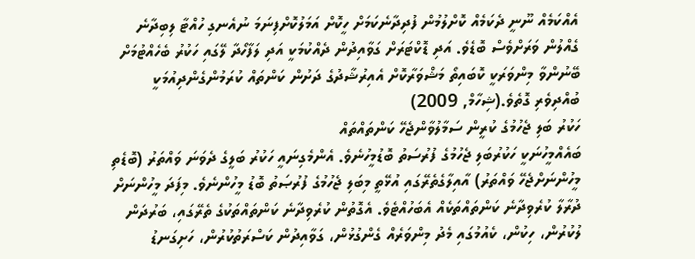އެއްކަމެއް ނޫނީ ދެކަމެއް ކޮށްލުމުން ފުދިދާނެކަމަށް ހީކޮށް އަމަލުކޮށްފިނަމަ ނުއެނގި ހުއްޓާ ލިބިދާނެ ގެއްލުން ވަރަށްވެސް ބޮޑެވެ. އަދި ޑޮކްޓަރަށް ގަވާއިދުން ދެއްކުމަކީ އަދި ލަފާހޯދާ ލޭގައި ހަކުރު ބެހެއްޓުމަށް ބޭނުންވާ މިންވަރަކީ ކޮބައިތޯ މަޝްވަރާކޮށް އެއިރުޝާދުގެ ދަށުން ކަންތައް ކުރަމުންގެންދިއުމަކީ ބުއްދިވެރި ގޮތެވެ.(ޝިހާމް, 2009)
ހަކުރު ބަލި ޖެހުމުގެ ކުރީން ސަމާލުވާންޖެހޭ ކަންތައްތައް
ބައެއްމީހުނަކީ ހަކުރުބަލި ޖެހުމުގެ ފުރުސަތު ބޮޑުމީހުނެވެ. އެންމެގިނައީ ހަކުރު ބަލީގެ ދެވަނަ ވައްތަރު (ބޮޑެތި މީހުންނަށްޖެހޭ ވައްތަރު) އާއިލާގެތެރޭގައި އުޅޭތީ މިބަލި ޖެހުމުގެ ފުރުޞަތު ބޮޑު މީހުންނެވެ. މިފަދަ މީހުންނަށް ދުރާލާ ކުރެވިދާނެ ކަންތައްތަކެއް އެބަހުއްޓެވެ. އެގޮތުން ކުރެވިދާނެ ކަންތައްތަކުގެ ތެރޭގައި، ބަރުދަން ލުކުރުން، ހިކުން، ކެއުމުގައި މެދު މިންވަރެއް ގެންގުޅުން، ގަވާއިދުން ކަސްރަތުކުރުން، ހަށިގަނޑު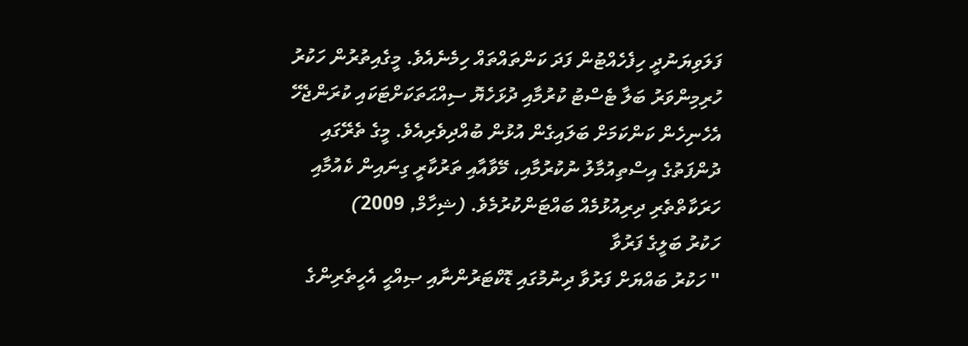ފަލަވިޔަނުދީ ހިފެހެއްޓުން ފަދަ ކަންތައްތައް ހިމެނެއެވެ. މީގެއިތުރުން ހަކުރު ހުރިމިންވަރު ބަލާ ޓެސްޓު ކުރުމާއި ދުޅަހެޔޮ ސިއްޙަތަކަށްޓަކައި ކުރަންޖެހޭ އެހެނިހެން ކަންކަމަށް ބަލައިގެން އުޅުން ބުއްދިވެރިއެވެ. މީގެ ތެރޭގައި ދުންފަތުގެ އިސްތިއުމާލު ނުކުރުމާއި، މޭވާއާއި ތަރުކާރީ ގިނައިން ކެއުމާއި ހަރަކާތްތެރި ދިރިއުޅުމެއް ބައްޓަންކުރުމެވެ. (ޝިހާމް, 2009)
ހަކުރު ބަލީގެ ފަރުވާ
" ހަކުރު ބައްޔަށް ފަރުވާ ދިނުމުގައި ޑޮކްޓަރުންނާއި ޞިއްޙީ އެހީތެރިންގެ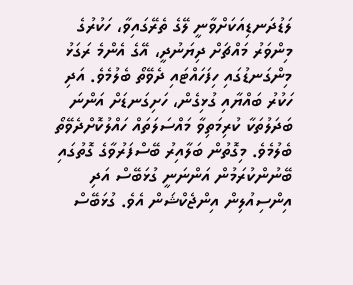ލަޑުދަނޑިއަކަށްވާނީ ލޭގެ ތެރޭގައިވާ، ހަކުރުގެ މިންވަރު މައްޗަށް ދިޔަނުދީ، އޭގެ އެންމެ ރަގަޅު މިންގަނޑުގައި ހިފަހައްޓައި ދެވޭތޯ ބެލުމެވެ. އަދި ހަކުރު ބައްޔާއި ގުޅިގެން، ހަށިގަނޑަށް އަންނަ ބަދަލުތަކާ ކުރިމަތިވާ މައްސަލަތައް ހައްލުކޮށްދެވޭތޯ ބެލުމެވެ. މިގޮތުން ބަލާއިރު ބޭސްފަރުވާގެ ގޮތުގައި ބޭނުންކުރަމުން އަންނަނީ ގުޅަބޭސް އަދި އިންސިއުލިން އިންޖެކްޝަން އެވެ. ގުޅަބޭސް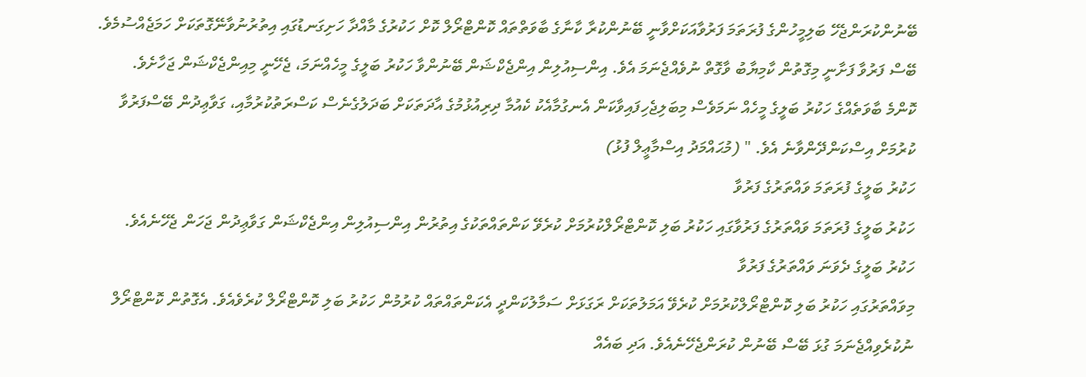ބޭނުންކުރަންޖެހޭ ބަލިމީހުންގެ ފުރަތަމަ ފަރުވާއަކަށްވާނީ ބޭނުންކުރާ ކާނާގެ ބާވަތްތައް ކޮންޓްރޯލް ކޮށް ހަކުރުގެ މާއްދާ ހަށިގަނޑުގައި އިތުރުނުވާނޭގޮތަކަށް ހަމަޖެއްސުމެވެ. ބޭސް ފަރުވާ ފަށާނީ މިގޮތުން ކާމިޔާބު ވާގޮތް ނުވެއްޖެނަމަ އެވެ. އިންސިއުލިން އިންޖެކްޝަން ބޭނުންވާ ހަކުރު ބަލީގެ މީހެއްނަމަ، ޖެހޭނީ މިއިންޖެކްޝަން ޖަހާށެވެ.
ކޮންމެ ބާވަތެއްގެ ހަކުރު ބަލީގެ މީހެއް ނަމަވެސް މިބަލިޖެހިފައިވާކަން އެނގުމާއެކު ކެއުމާ ދިރިއުޅުމުގެ އާދަތަކަށް ބަދަލުގެނެސް ކަސްރަތުކުރުމާއި، ގަވާޢިދުން ބޭސްފަރުވާ ކުރުމަށް އިސްކަންދޭންވާނެ އެވެ. " (މުޙައްމަދު އިސްމާޢީލް ފުޅު)
ހަކުރު ބަލީގެ ފުރަތަމަ ވައްތަރުގެ ފަރުވާ
ހަކުރު ބަލީގެ ފުރަތަމަ ވައްތަރުގެ ފަރުވާގައި ހަކުރު ބަލި ކޮންޓްރޯލްކުރުމަށް ކުރެވޭ ކަންތައްތަކުގެ އިތުރުން އިންސިއުލިން އިންޖެކްޝަން ގަވާޢިދުން ޖަހަން ޖެހޭނެއެވެ.
ހަކުރު ބަލީގެ ދެވަނަ ވައްތަރުގެ ފަރުވާ
މިވައްތަރުގައި ހަކުރު ބަލި ކޮންޓްރޯލްކުރުމަށް ކުރެވޭ އަމަލުތަކަށް ރަގަޅަށް ސަމާލުކަންދީ އެކަންތައްތައް ކުރުމުން ހަކުރު ބަލި ކޮންޓްރޯލް ކުރެވެއެވެ. އެގޮތުން ކޮންޓްރޯލް ނުކުރެވިއްޖެނަމަ ގުޅަ ބޭސް ބޭނުން ކުރަންޖެހޭނެއެވެ. އަދި ބައެއް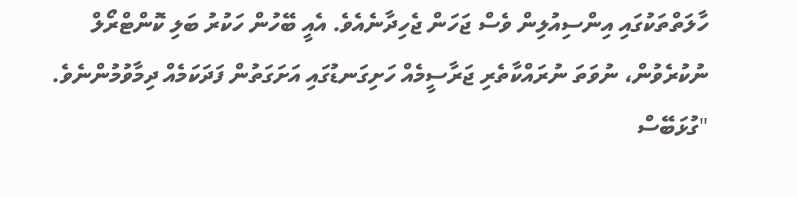ހާލަތްތަކުގައި އިންސިއުލިން ވެސް ޖަހަން ޖެހިދާނެއެވެ. އެއީ ބޭހުން ހަކުރު ބަލި ކޮންޓްރޯލް ނުކުރެވުން، ނުވަތަ ނުރައްކާތެރި ޖަރާސީމެއް ހަށިގަނޑުގައި އަށަގަތުން ފަދަކަމެއް ދިމާވުމުންނެވެ.
"ގުޅަބޭސް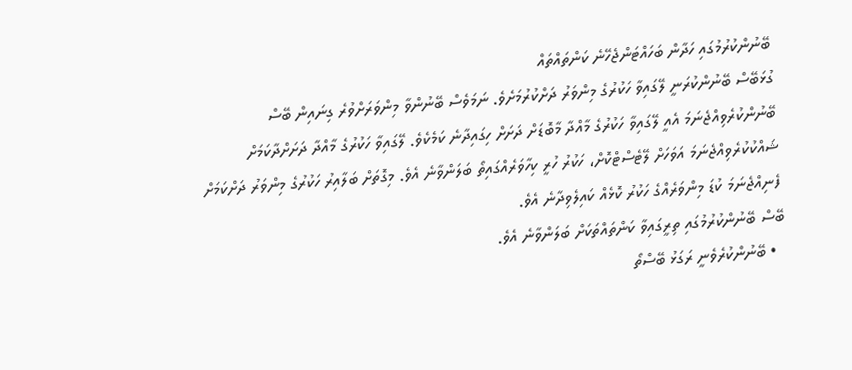ބޭނުންކުރުމުގައި ހަދާން ބަހައްޓަންޖެހޭނެ ކަންތައްތައް
ގުޅަބޭސް ބޭނުންކުރަނީ ލޭގައިވާ ހަކުރުގެ މިންވަރު ދަށްކުރުމަށެވެ. ނަމަވެސް ބޭނުންވާ މިންވަރަށްވުރެ ގިނައިން ބޭސް ބޭނުންކުރެވިއްޖެނަމަ އެއީ ލޭގައިވާ ހަކުރުގެ މާއްދާ މާބޮޑަށް ދަށަށް ހިގައިދާނެ ކަމެކެވެ. ލޭގައިވާ ހަކުރުގެ މާއްދާ ދަށަށްދާކަމަށް ޝައްކުކުރެވިއްޖެނަމަ އަވަހަށް ލޭޓެސްޓްކޮށް، ހަކުރު ހުރީ ކިހާވަރެއްގައިތޯ ބަލަންވާނެ އެވެ. މިގޮތަށް ބަލާއިރު ހަކުރުގެ މިންވަރު ދަށްކަމަށް ފެނިއްޖެނަމަ ކުޑަ މިންވަރެއްގެ ހަކުރު ކޮޅެއް ކައިލެވިދާނެ އެވެ.
ބޭސް ބޭނުންކުރުމުގައި ތިރީގައިވާ ކަންތައްތަކަށް ބަލަންވާނެ އެވެ.
  • ބޭނުންކުރެވެނީ ރަގަޅު ބޭސްތޯ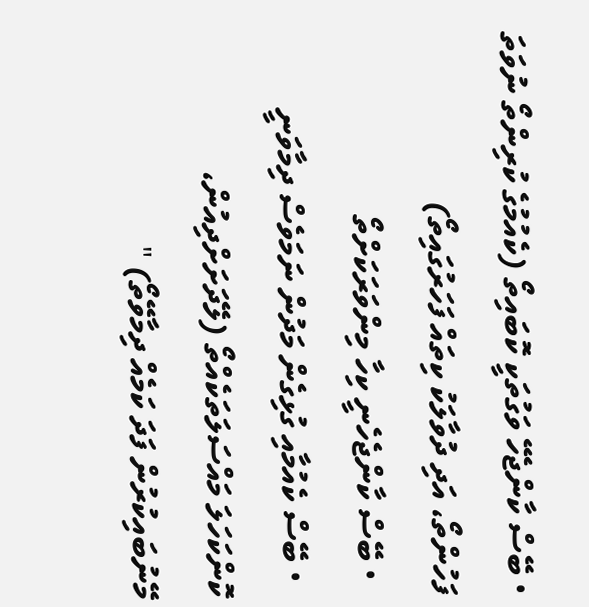• ބޭސް ކާންޖެހޭ ވަގުތަކީ ކޮބައިތޯ (ކެއުމުގެ ކުރިންތޯ ނުވަތަ ފަހުންތޯ، އަދި ދުވާލަކު ކިތައް ފަހަރުގައިތޯ)
  • ބޭސް ކާންޖެހެނީ ކިހާ މިންވަރަކަށްތޯ
  • ބޭސް ކެއުމާއި ގުޅިގެން މަދުން ނަމަވެސް ދިމާވަނީ ކޮންކަހަލަ މައްސަލަތަކެއްތޯ (ލޭދަށަށްދިއުން، މޭނުބައިކުރުން ފަދަ ކަމެއް ދިމާވޭތޯ) "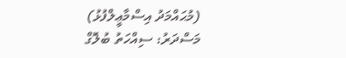(މުޙައްމަދު އިސްމާޢީލްފުޅު)
މަސްދަރު: ސިއްހަތު ބުލޮގް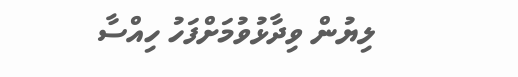ލިޔުން ވިދާޅުވުމަށްފަހު ހިއްސާ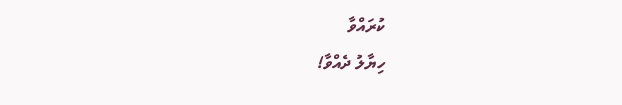ކުރައްވާ
ހިޔާލު ދެއްވާ!